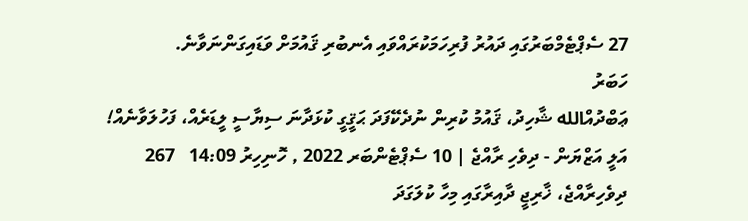27 ސެޕްޓެމްބަރުގައި ދައުރު ފުރިހަމަކުރައްވައި އެނބުރި ޤައުމަށް ވަޑައިގަންނަވާނެ.
ހަބަރު
ޢަބްދުއްالله ޝާހިދު، ޤައުމު ކުރިން ނުދެކޭފަދަ ޙަޤީގީ ކުޅަދާނަ ސިޔާސީ ލީޑަރެއް، ފަހުލަވާނެއް!
އަލީ އަޒްޔަން - ދިވެހި ރާއްޖެ | 10 ސެޕްޓެންބަރ 2022 , ހޮނިހިރު 14:09   267
ދިވެހިރާއްޖެ، ޚާރިޖީ ދާއިރާގައި މިހާ ކުލަގަދަ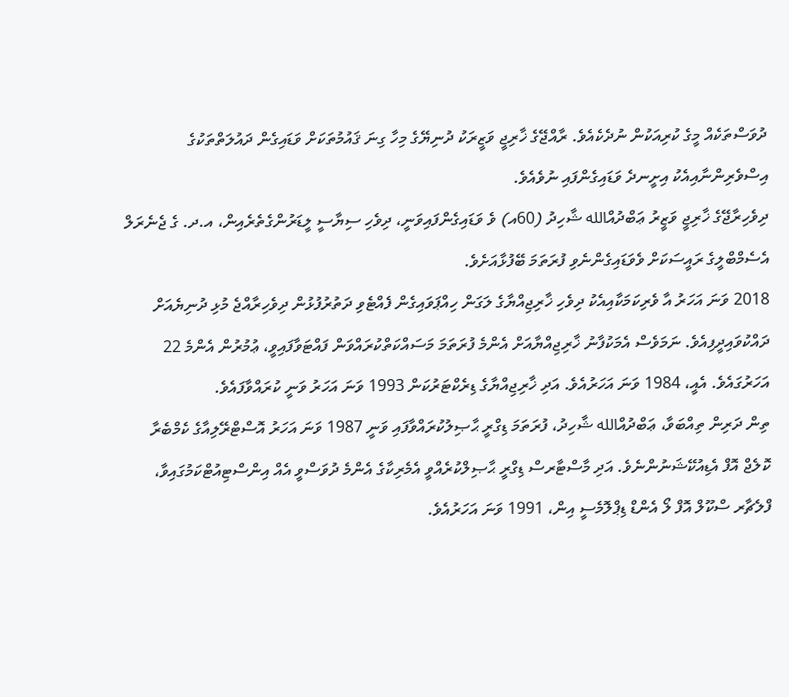ދުވަސްތަކެއް މީގެ ކުރިއަކުން ނުދެކެއެވެ. ރާއްޖޭގެ ޚާރިޖީ ވަޒީރަކު ދުނިޔޭގެ މިހާ ގިނަ ޤައުމުތަކަށް ވަޑައިގެން ދައުލަތްތަކުގެ އިސްވެރިންނާއިއެކު އިށީނދެ ވަޑައިގެންފައި ނުވެއެވެ.
ދިވެހިރާޖޭގެ ޚާރިޖީ ވަޒީރު ޢަބްދުއްالله ޝާހިދު (60އ) ވެ ވަޑައިގެންފައިވަނީ، ދިވެހި ސިޔާސީ ލީޑަރުންގެތެރެއިން، އ.ދ. ގެ ޖެނެރަލް އެސެމްބްލީގެ ރައީސަކަށް ވެވަޑައިގެންނެވި ފުރަތަމަ ބޭފުޅާއަށެވެ.
2018 ވަނަ އަހަރު އާ ވެރިކަމަކާއިއެކު ދިވެހި ޚާރިޖިއްޔާގެ ލަގަން ހިއްޕަވައިގެން ފެއްޓެވި ދަތުރުފުޅުން ދިވެހިރާއްޖެ މުޅި ދުނިޔެއަށް ދައްކުވައިދީފިއެވެ. ނަމަވެސް އެމަކުފާނު ޚާރިޖިއްޔާއަށް އެންމެ ފުރަތަމަ މަސައްކަތްކުރައްވަން ފައްޓަވާފައިވީ، ޢުމުރުން އެންމެ 22 އަހަރުގައެވެ. އެއީ، 1984 ވަނަ އަހަރުއެވެ. އަދި ޚާރިޖިއްޔާގެ ޑިރެކްޓަރުކަން 1993 ވަނަ އަހަރު ވަނީ ކުރައްވާފައެވެ.
ތިން ދަރިން ތިއްބަވާ، ޢަބްދުއްالله ޝާހިދު، ފުރަތަމަ ޑިގްރީ ޙާޞިލުކުރައްވާފައި ވަނީ 1987 ވަނަ އަހަރު އޮސްޓްރޭލިއާގެ ކެމްބެރާ ކޮލެޖް އޮފް އެޑިއުކޭޝަނުންނެވެ. އަދި މާސްޓާރސް ޑިގްރީ ޙާޞިލްކުރެއްވީ އެމެރިކާގެ އެންމެ ދުވަސްވީ އެއް އިންސްޓިއުޓްކަމުގައިވާ، ފްލެޗާރ ސްކޫލް އޮފް ލޯ އެންޑް ޑިޕްލޮމެސީ އިން، 1991 ވަނަ އަހަރުއެވެ.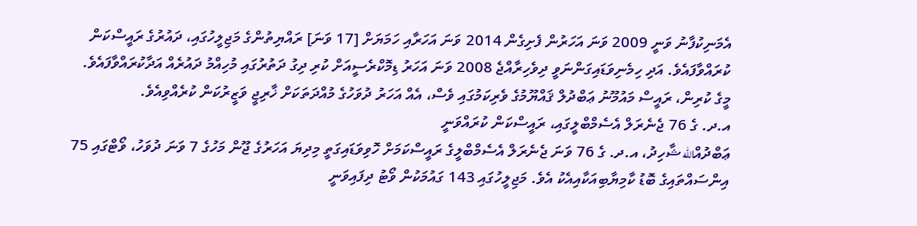އެމަނިކުފާނު ވަނީ 2009 ވަނަ އަހަރުން ފެށިގެން 2014 ވަނަ އަހަރާއި ހަމަޔަށް [17 ވަނަ] ރައްޔިތުންގެ މަޖިލީހުގައި، ދައުރުގެ ރައީސްކަން ކުރައްވާފައެވެ. އަދި ހިމެނިވަޑައިގަންނަވީ ދިވެހިރާއްޖެ 2008 ވަނަ އަހަރު ޑިމޮކްރެސީއަށް ކުރި ދިގު ދަތުރުގައި މުހިއްމު ދައުރެއް އަދާކުރައްވާފައެވެ.
މީގެ ކުރިން، ރައީސް މައުމޫނު ޢަބްދުލް ޤައްޔޫމުގެ ވެރިކަމުގައި ވެސް، އެއް އަހަރު ދުވަހުގެ މުއްދަތަކަށް ޚާރިޖީ ވަޒީރުކަން ކުރެއްވިއެވެ.
އ.ދ. ގެ 76 ޖެނެރަލް އެސެމްބްލީގައި، ރައީސްކަން ކުރައްވަނީ
ޢަބްދުއްالله ޝާހިދު، އ.ދ. ގެ 76 ވަނަ ޖެނެރަލް އެސެމްބްލީގެ ރައީސްކަމަށް ހޮވިވަޑައިގަތީ މިދިޔަ އަހަރުގެ ޖޫން މަހުގެ 7 ވަނަ ދުވަހު، ވޯޓްގައި 75 އިންސައްތައިގެ ބޮޑު ކާމިޔާބިއަކާއިއެކު އެވެ. މަޖިލީހުގައި 143 ގައުމަކުން ވޯޓު ދިފައިވަނީ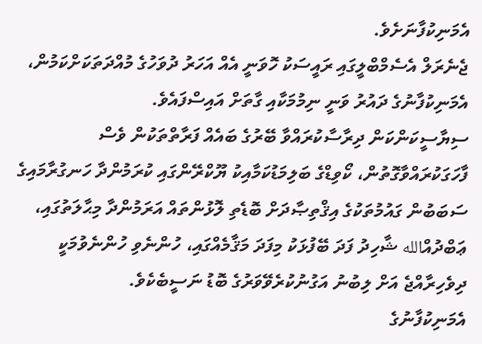އެމަނިކުފާނަށެވެ.
ޖެނެރަލް އެސެމްބްލީގައި ރައީސަކު ހޮވަނީ އެއް އަހަރު ދުވަހުގެ މުއްދަތަކަށްކަމުން، އެމަނިކުފާނުގެ ދައުރު ވަނީ ނިމުމަކާއި ގާތަށް އައިސްފައެވެ.
ސިޔާސީކަންކަން ދިރާސާކުރައްވާ ބޭރުގެ ބައެއް ފަރާތްތަކުން ވެސް ފާހަގަކުރައްވާގޮތުން، ކޯވިޑްގެ ބަލިމަޑުކަމާއިކު ޔޫކްރޭންގައި ކުރަމުންދާ ހަނގުރާމައިގެ ސަބަބުން ގައުމުތަކުގެ އިޤްތިޞާދަށް ބޮޑެތި ލޮޅުންތައް އަރަމުންދާ މިޙާލަތުގައި، ޢަބްދުއްالله ޝާހިދު ފަދަ ބޭފުޅަކު މިފަދަ މަޤާމެއްގައި، ހުންނެވި ހުންނެވުމަކީ ދިވެހިރާއްޖެ އަށް ލިބުނު އަގުނުކުރެވޭވަރުގެ ބޮޑު ނަސީބެކެވެ.
އެމަނިކުފާނުގެ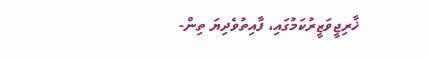ޚާރިޖީވަޒީރުކަމުގައި، ފާއިތުވެދިޔަ ތިން-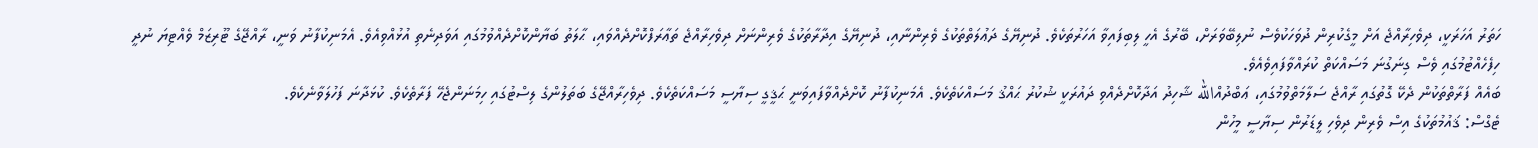ހަތަރު އަހަރަކީ، ދިވެހިރާއްޖެ އަށް މީގެކުރިން ދުވަހަކުވެސް ނުލިބޭވަރަށް، ބޭރުގެ އެހީ ލިބިފައިވާ އަހަރުތަކެވެ. ދުނިޔޭގެ ދަޢުލަތްތަކުގެ ވެރިންނާއި، ދުނިޔޭގެ އިދާރާތަކުގެ ވެރިންނަށް ދިވެހިރާއްޖެ ތަޢާރަފްކޮށްދެއްވައި، ޙާލަތު ބަޔާންކޮށްދެއްވުމުގައި އަވަދިނެތި އުޅުއްވިއެވެ. އެމަނިކުފާނު ވަނީ، ރާއްޖޭގެ ޓޫރިޒަމް ވެއްޓިޔަ ނުދީ ހިފެހެއްޓުމުގައި ވެސް ގިނަގުނަ މަސައްކަތް ކުރައްވާފައިވެއެވެ.
ބައެއް ފަރާތްތަކުން ދެކޭ ގޮތުގައި ރާއްޖެ ސަލާމަތްވުމުގައި، ޢަބްދުއްالله ޝާހިދު އަދާކޮށްދެއްވި ދައުރަކީ ޝުކުރު ޙައްޤު މަސައްކަތެކެވެ. އެމަނިކުފާނު ކޮށްދެއްވާފައިވަނީ ޙަޤީގީ ސިޔާސީ މަސައްކަތެކެވެ. ދިވެހިރާއްޖޭގެ ބަތަލުންގެ ލިސްޓުގައި ހިމަނަންޖެހޭ ފަރާތެކެވެ. ކުޅަދާނަ ފަހުލަވާނެކެވެ.
ޓެގްސް: ޤައުމުތަކުގެ އިސް ވެރިން ދިވެހި ލީޑަރުން ސިޔާސީ މީހުން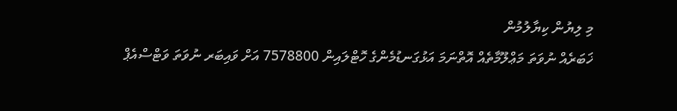މި ލިޔުން ކިޔާލުމުން
ޚަބަރެއް ނުވަތަ މަޢްލޫމާތެއް އޮތްނަމަ އަޅުގަނޑުމެންގެ ހޮޓްލައިން 7578800 އަށް ވައިބަރ ނުވަތަ ވަޓްސްއެޕް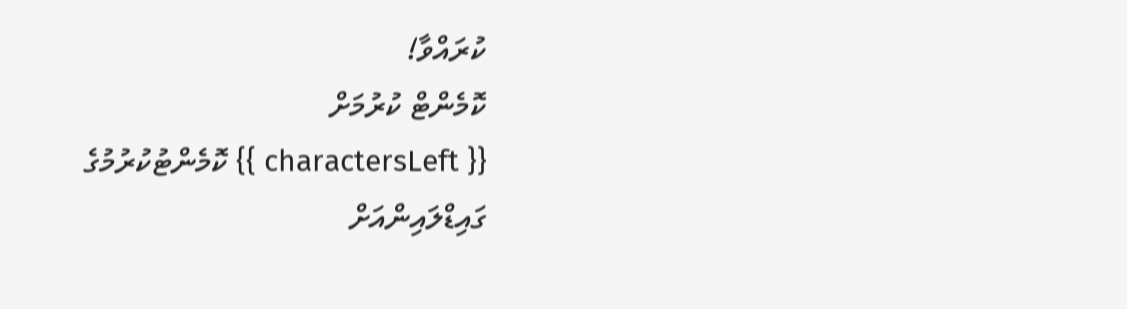ކުރައްވާ!
ކޮމެންޓް ކުރުމަށް
{{ charactersLeft }} ކޮމެންޓުކުރުމުގެ ގައިޑްލައިންއަށް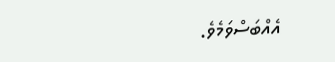އެއްބަސްވަމެވެ.